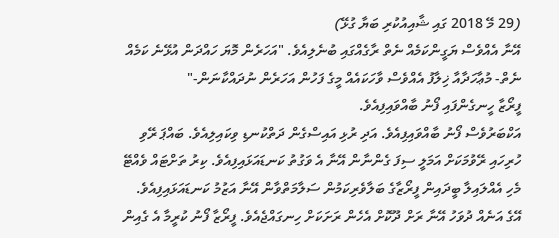(29 މޭ 2018 ގައި ޝާއިއުކުރި ބަޔާ ގުޅޭ)
އޭނާ އެއްވެސް ޔަގީންކަމެއް ނެތް ރާގެއްގައި ބުނެލިއެވެ. "އަހަރެން މޮޔަ ހައްދަން އުޅޭނެ ކަމެއް ނެތް- މުޢާހަދާއާ ޚިލާފު އެއްވެސް ވާހަކައެއް މީގެ ފަހުން އަހަރެން ނުދައްކާނަން-"
ފީރޯޒާ ހީނގެންފައި ފޯނު ބާއްވައިފިއެވެ.
އަކްބަރުވެސް ފޯނު ބާއްވައިފިއެވެ. އަދި ރުޅި އައިސްގެން ދަތްކުނޑި ވިކައިލިއެވެ. ބައްޕަ ރޭވި ހުރިހައި ރޭވުމަކަށް އަމަލީ ސިފަ ގެންނާން އޭނާ އެ ވަގުތު ކަނޑައަޅައިފިއެވެ. ކިރު ތަށްޓައް ވެއްޓޭ މެހި އެއްލައިލާ ބީދައިން ފީރޯޒާގެ ބަލާވެރިކަމުން ސަލާމަތްވާން އޭނާ އަޒުމު ކަނޑައަޅައިފިއެވެ.
އޭގެ އަނެއް ދުވަހު އޭނާ ރަށް ދޫކޮށް އެހެން ރަށަކަށް ހިނގައްޖެއެވެ. ފީރޯޒާ ފޯނު ކުރީމާ އެ ގެއިން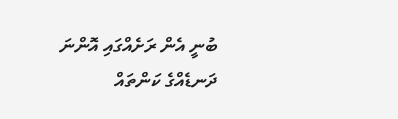ބުނީ އެން ރަށެއްގައި އޮންނަ ދަނޑެއްގެ ކަންތައް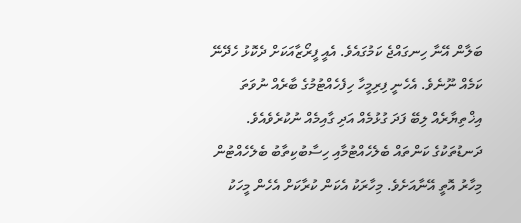ބަލާން އޭނާ ހިނގައްޖެ ކަމުގައެވެ. އެއީ ފީރޯޒާއަކަށް ދެކޮޅު ހެދޭނޭ ކަމެއް ނޫނެވެ. އެހެނީ ފިރިމީހާ ހިފެހެއްޓުމުގެ ބާރެއް ނުވަތަ އިޚްތިޔާރެއް ލިބޭ ފަދަ ގުޅުމެއް އަދި ގާއިމެއް ނުކުރެވެއެވެ. ދަނޑުތަކުގެ ކަންތައް ބެލެހެއްޓުމާއި ހިސާބުކިތާބު ބެލެހެއްޓުން މިހާރު އޮތީ އޭނާއަށެވެ. މިހާރަކު އެކަން ކުރާކަށް އެހެން މީހަކު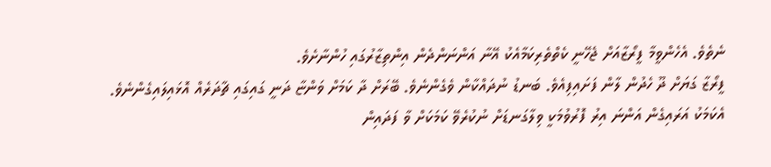ނެތެވެ. އެހެންވީމާ ފީރޯޒާއަށް ޖެހޭނީ ކެތްތެރިކަމާއެކު އޭނާ އަންނަންދެން އިންތިޒާރުގައި ހުންނާށެވެ.
ފީރޯޒާ ގަޔަށް ދޫ ހެދުން ލާން ފަށައިފިއެވެ. ބަނޑު ނުދައްކާން ވެގެންނެވެ. ބޭރަށް ދާ ކަމަށް ވަންޏާ ދަނީ ގައިގައި ޗާދަރެއް އޮޅައިލައިގެންނެވެ. އެކަމަކު އަރައިގެން އަންނަ އިރު ފޮރުވުމަކީ ވިލާގަނޑަށް ނުކުރެވޭ ކަމަކަށް ވާ ފަދައިން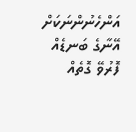އަންހެނުންނަކަށް އޭނާގެ ބަނޑެއް ފޮރުވޭ ގޮތެއް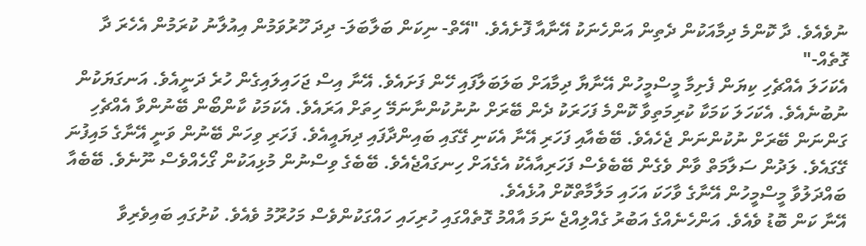ނުވެއެވެ. ދާ ކޮންމެ ދިމާއަކުން ދެތިން އަންހެނަކު އޭނާއާ ފޮށެއެވެ. "އޭތް- ނިކަން ބަލާބަލަ- ދިދަ ހޫރުވަމުން އިއުލާނު ކުރަމުން އެހެރަ ދާ ގޮތެއް-"
އެކަހަލަ އެއްޗެހި ކިޔަން ފެށިމާ މީސްމީހުން އޭނާޔާ ދިމާއަށް ބަލަބަލާފައި ހޭން ފަށައެވެ. އޭނާ އިސް ޖަހައިލައިގެން ހުރެ ދަނީއެވެ. އަނގަޔަކުން ނުބުނެއެވެ. އެކަހަލަ ކަމަކާ ކުރިމަތިވާ ކޮންމެ ފަހަރަކު ދެން ބޭރަށް ނުނުކުންނާނަމޭ ހިތަށް އަރައެވެ. އެކަމަކު ކާންބޯން ބޭނުންވާ އެއްޗެހި ގަންނަން ބޭރަށް ނުކުންނަން ޖެހެއެވެ. ބޭބެއާއި ފަހަރި އޭނާ އެކަނި ގޭގައި ބައިންދާފައި ދިޔައީއެވެ. ފަހަރި ވިހަން ބޭނުން ވަނީ އޭނާގެ މައިފުނަ ގޭގައެވެ. ލަދުން ސަލާމަތް ވާން ވެގެން ބޭބެވެސް ފަހަރިއާއެކު އެގެއަށް ހިނގައްޖެއެވެ. ބޭބެގެ ވިސްނުން މުޅިއަކުން ގޯހެއްވެސް ނޫނެވެ. ބޭބެއާ ބައްދަލުވާ މީސްމީހުން އޭނާގެ ވާހަކަ އަހައި މަލާމާތްކޮށް އުޅެއެވެ.
އޭނާ ކަން ބޮޑު ވެއެވެ. އަންހެނެއްގެ އަބުރު ގެއްލިއްޖެ ނަމަ އާއްމު ގޮތެއްގައި ހުރިހައި ހައްގަކުންވެސް މަހުރޫމު ވެއެވެ. ކުށުގައި ބައިވެރިވާ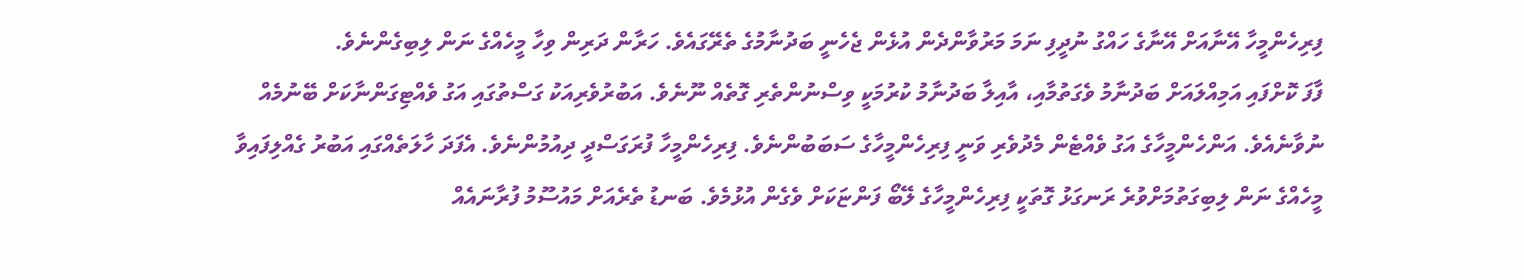ފިރިހެންމީހާ އޭނާއަށް އޭނާގެ ހައްގު ނުދީފި ނަމަ މަރުވާންދެން އުޅެން ޖެހެނީ ބަދުނާމުގެ ތެރޭގައެވެ. ހަރާން ދަރިން ވިހާ މީހެއްގެ ނަން ލިބިގެންނެވެ.
ފާފަ ކޮށްފައި އަމިއްލައަށް ބަދުނާމު ވެގަތުމާއި، އާއިލާ ބަދުނާމު ކުރުމަކީ ވިސްނުންތެރި ގޮތެއް ނޫނެވެ. އަބުރުވެރިއަކު ގަސްތުގައި އަގު ވެއްޓިގަންނާކަށް ބޭނުމެއް ނުވާނެއެވެ. އަންހެންމީހާގެ އަގު ވެއްޓެން މެދުވެރި ވަނީ ފިރިހެންމީހާގެ ސަބަބުންނެވެ. ފިރިހެންމީހާ ފުރަގަސްދީ ދިއުމުންނެވެ. އެފަދަ ހާލަތެއްގައި އަބުރު ގެއްލިފައިވާ މީހެއްގެ ނަން ލިބިގަތުމަށްވުރެ ރަނގަޅު ގޮތަކީ ފިރިހެންމީހާގެ ލޭބޯ ފަންޏަކަށް ވެގެން އުޅުމެވެ. ބަނޑު ތެރެއަށް މައުސޫމު ފުރާނައެއް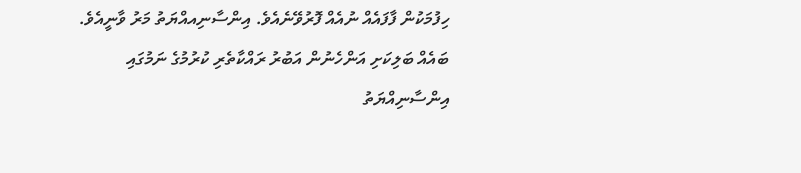ހިފުމަކުން ފާފައެއް ނުއެއް ފޮރުވޭނެއެވެ. އިންސާނިއއްޔަތު މަރު ވާނީއެވެ. ބައެއް ބަލިކަށި އަންހެނުން އަބުރު ރައްކާތެރި ކުރުމުގެ ނަމުގައި އިންސާނިއްޔަތު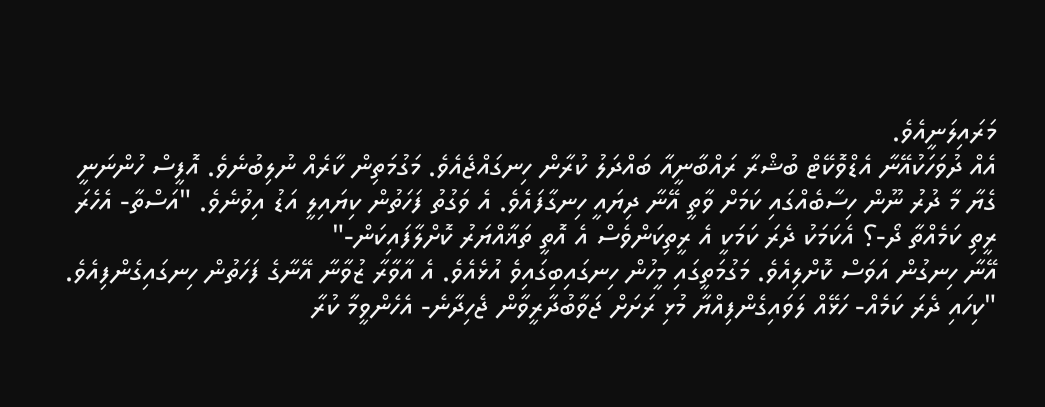މަރައިލަނީއެވެ.
އެއް ދުވަހަކުއޭނާ އެޑްވޮކޭޓް ބުޝްރާ ރައްބާނީއާ ބައްދަލު ކުރާން ހިނގައްޖެއެވެ. މަގުމަތިން ކާރެއް ނުލިބުނެވެ. އޮފީސް ހުންނަނީ ގެޔާ މާ ދުރު ނޫން ހިސާބެއްގައި ކަމަށް ވާތީ އޭނާ ދިޔައީ ހިނގާފައެވެ. އެ ވަގުތު ފަހަތުން ކިޔައިލީ އަޑު އިވުނެވެ. "އަސްތާ- އެހެރަ ރީތި ކަމެއްތާ ދޯ-؟ އެކަމަކު ދެރަ ކަމަކީ އެ ރީތިކަންވެސް އެ އޮތީ ތަޣާއްޔަރު ކޮށްލާފައިކަން-"
އޭނާ ހިނގުން އަވަސް ކޮށްލިއެވެ. މަގުމަތީގައި މީހުން ހިނގައިބިގައިވެ އުޅެއެވެ. އެ އާވާރާ ޒުވާނާ އޭނާގެ ފަހަތުން ހިނގައިގެންފިއެވެ. "ކިހައި ދެރަ ކަމެއް- ހަޅޭއް ލަވައިގެންފިއްޔާ މުޅި ރަށަށް ޖަވާބުދާރީވާން ޖެހިދާނެ- އެހެންވީމާ ކުރާ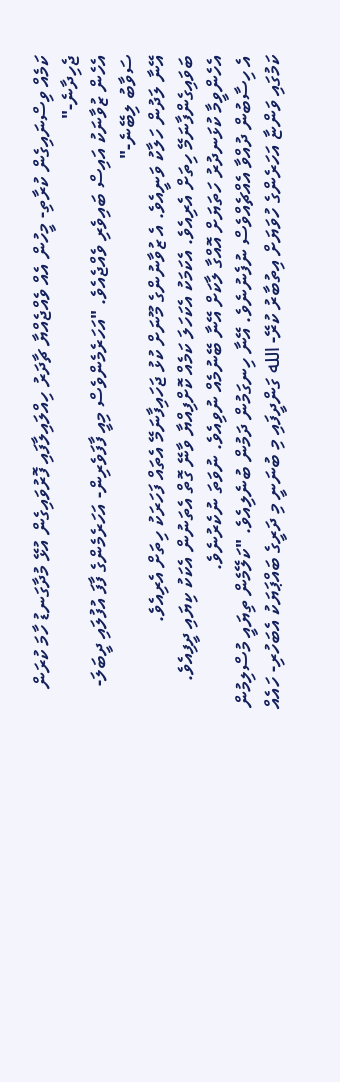ކަމެއް ވިސްނައިގެން ކުރާތި- މީހުން އެއް ވެއްޖެއްޔާ ޗާދަރު ހިއްލައިލާފައި ފޮރުވައިގެން އުޅޭ މުދާގަނޑު ހާމަ ކުރަން ޖެހިދާނެ-"
އެހެން ޒުވާނަކު އައިސް ބައިވެރި ވެއްޖެއެވެ. "އަހަރެމެންވެސް މިއީ ފާފަވެރިން- އަހަރެމެންގެ ފާފަ އުފުލައި ދީބަލަ- ސަވާބު ލިބޭނެ-"
އޭނާ ލަދުން ހަލާކު ވަނީއެވެ. އެ ޒުވާނުންގެ މޫނަށް ކުޅު ޖަހައިފާނަމޭ އެތައް ފަހަރަކު ހިތަށް އެރިއެވެ. ބަވައިގެންފާނަމޭ ހިތަށް އެރިއެވެ. އެކަމަކު އެކަހަލަ ކަމެއް ކޮށްފިއްޔާ ވާނޭ ގޮތް އެތަނުން އެކަކު ކިޔައި ދީފިއެވެ. އެހެންވީމާ ކުޅަނދުރު ހަތަޔަށް އޮއްގާ ލާކަށް އޭނާ ބޭނުމެއް ނުވިއެވެ. ނުވަތަ ނުކެރުނެވެ.
އެ ހިސާބުން ދުއްވާ އެއްޗެއްވެސް ނުފެނުނެވެ. އޭނާ ހިނގަމުން ދަމުން ބުނެލިއެވެ. "ކަލޭމެން ތިޔައީ މުސްލިމުން ކަމުގައި ވަންޏާ އަހަރެންގެ ހުވަޔަށް އިތުބާރު ކުރޭ- الله ގަންދީފައި މި ބުނަނީ މި ދަރީގެ ބައްޕަޔަކު އެބަހުރި- ހައެއް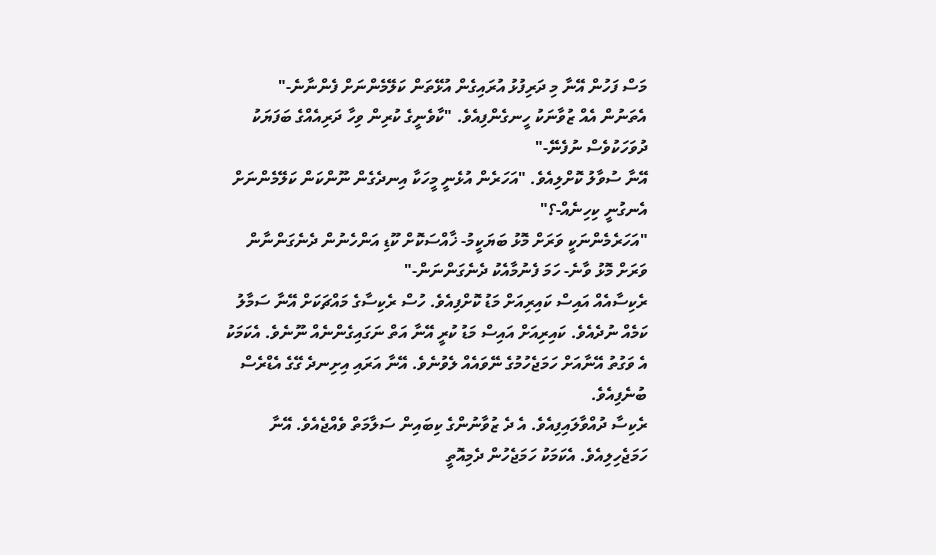މަސް ފަހުން އޭނާ މި ދަރިފުޅު އުރައިގެން އުޅޭތަން ކަލޭމެންނަށް ފެންނާނެ-"
އެތަނުން އެއް ޒުވާނަކު ހީނގެންފިއެވެ. "ކާވެނީގެ ކުރިން ވިހާ ދަރިއެއްގެ ބަފަޔަކު ދުވަހަކުވެސް ނުފެނޭ-"
އޭނާ ސުވާލު ކޮށްލިއެވެ. "އަހަރެން އުޅެނީ މީހަކާ އިނދެގެން ނޫންކަން ކަލޭމެންނަށް އެނގުނީ ކިހިނެއް-؟"
"އަހަރެމެންނަކީ ވަރަށް މޮޅު ބަޔަކީމު- ޚާއްސަކޮށް ކޫޑި އަންހެނުން ދެނެގަންނާން ވަރަށް މޮޅު ވާނެ- ހަމަ ފެނުމާއެކު ދެނެގަންނަން-"
ރެކިސާއެއް އައިސް ކައިރިއަށް މަޑު ކޮށްފިއެވެ. ހުސް ރެކިސާގެ މައްޗަކަށް އޭނާ ސަމާލު ކަމެއް ނުދެއެވެ. ކައިރިއަށް އައިސް މަޑު ކުރީ އޭނާ އަތް ނަގައިގެންނެއް ނޫނެވެ. އެކަމަކު އެ ވަގުތު އޭނާއަށް ހަމަޖެހުމުގެ ނޭވައެއް ލެވުނެވެ. އޭނާ އަރައި އިށިނދެ ގޭގެ އެޑްރެސް ބުނެފިއެވެ.
ރެކިސާ ދުއްވާލައިފިއެވެ. އެ ދެ ޒުވާނުންގެ ކިބައިން ސަލާމަތް ވެއްޖެއެވެ. އޭނާ ހަމަޖެހިލިއެވެ. އެކަމަކު ހަމަޖެހުން ދެމިއޮތީ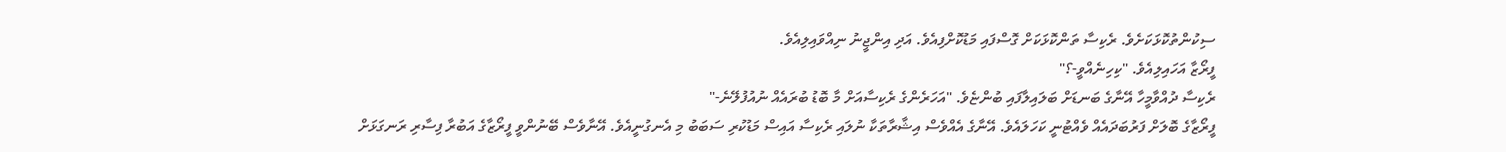ސިކުންތުކޮޅަކަށެވެ. ރެކިސާ ތަންކޮޅަކަށް ގޮސްފައި މަޑުކޮށްފިއެވެ. އަދި އިންޖީނު ނިއްވައިލިއެވެ.
ފީރޯޒާ އަހައިލިއެވެ. "ކިހިނެއްވީ-؟"
ރެކިސާ ދުއްވާމީހާ އޭނާގެ ބަނޑަށް ބަލައިލާފައި ބުންޏެވެ. "އަހަރެންގެ ރެކިސާއަށް މާ ބޮޑު ބުރައެއް ނުއުފުލޭނެ-"
ފީރޯޒާގެ ބޮލަށް ފަރުބަދައެއް ވެއްޓުނީ ކަހަލައެވެ. އޭނާގެ އެއްވެސް އިޝާރާތަކާ ނުލައި ރެކިސާ އައިސް މަޑުކުރި ސަބަބު މި އެނގުނީއެވެ. އޭނާވެސް ބޭނުންވީ ފީރޯޒާގެ އަބުރާ ފިސާރި ރަނގަޅަށް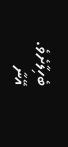ބެހިލާށެވެ.
އޭނާ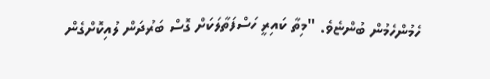ހެމުންހެމުން ބުންޏެވެ. "މިތާ ކައިރީ ހަސްފަތާލަކަށް ގޮސް ބަރުދަން ލުއިކޮށްގެން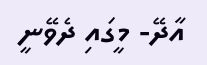އާދޭ- މީގައި ދެވޭނީ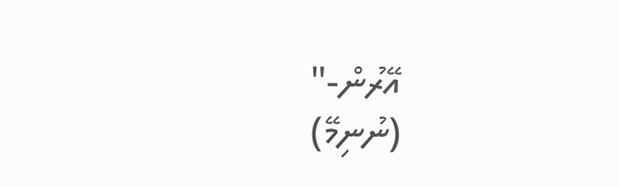އޭރުން-"
(ނުނިމޭ)